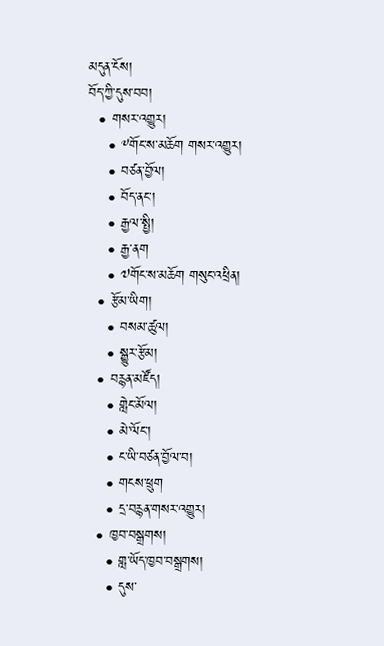མདུན་ངོས།
བོད་ཀྱི་དུས་བབ།
  • གསར་འགྱུར།
    • ༸གོང་ས་མཆོག གསར་འགྱུར།
    • བཙན་བྱོལ།
    • བོད་ནང་།
    • རྒྱལ་སྤྱི།
    • རྒྱ་ནག
    • ༧གོང་ས་མཆོག གསུང་འཕྲིན།
  • རྩོམ་ཡིག།
    • བསམ་ཚུལ།
    • སྒྱུར་རྩོམ།
  • བརྙན་མཛོད།
    • གླེང་མོལ།
    • མེ་ལོང་།
    • ང་ཡི་བཙན་བྱོལ་བ།
    • གངས་ཕྲུག
    • དྲ་བརྙན་གསར་འགྱུར།
  • ཁྱབ་བསྒྲགས།
    • གླ་ཡོད་ཁྱབ་བསྒྲགས།
    • དུས་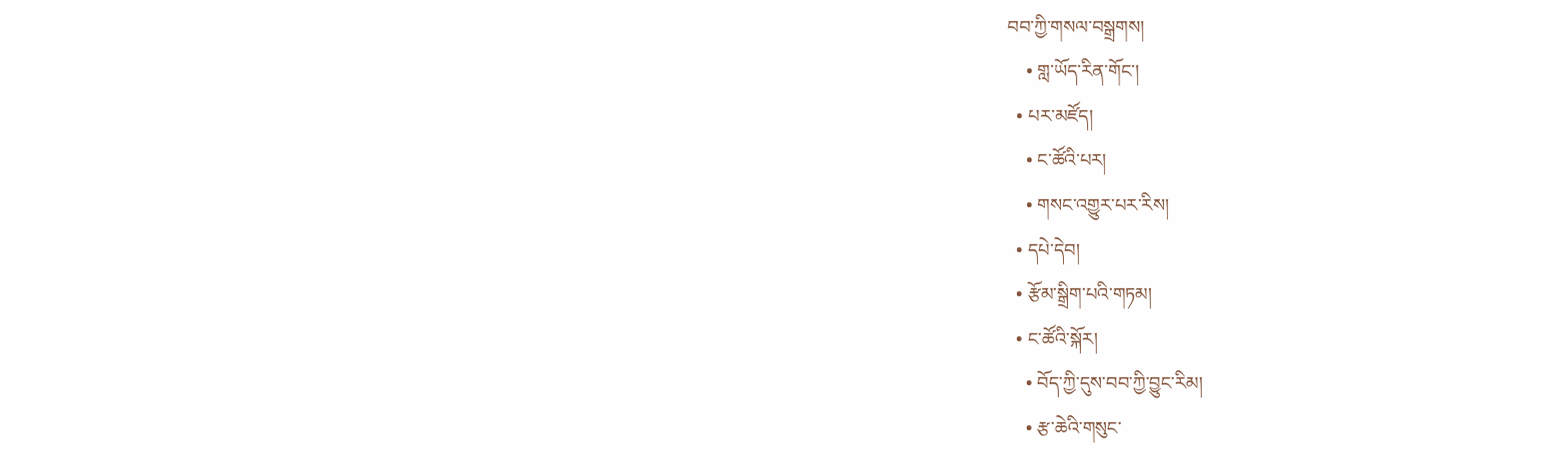བབ་ཀྱི་གསལ་བསྒྲགས།
    • གླ་ཡོད་རིན་གོང་།
  • པར་མཛོད།
    • ང་ཚོའི་པར།
    • གསང་འགྱུར་པར་རིས།
  • དཔེ་དེབ།
  • རྩོམ་སྒྲིག་པའི་གཏམ།
  • ང་ཚོའི་སྐོར།
    • བོད་ཀྱི་དུས་བབ་ཀྱི་བྱུང་རིམ།
    • རྩ་ཆེའི་གསུང་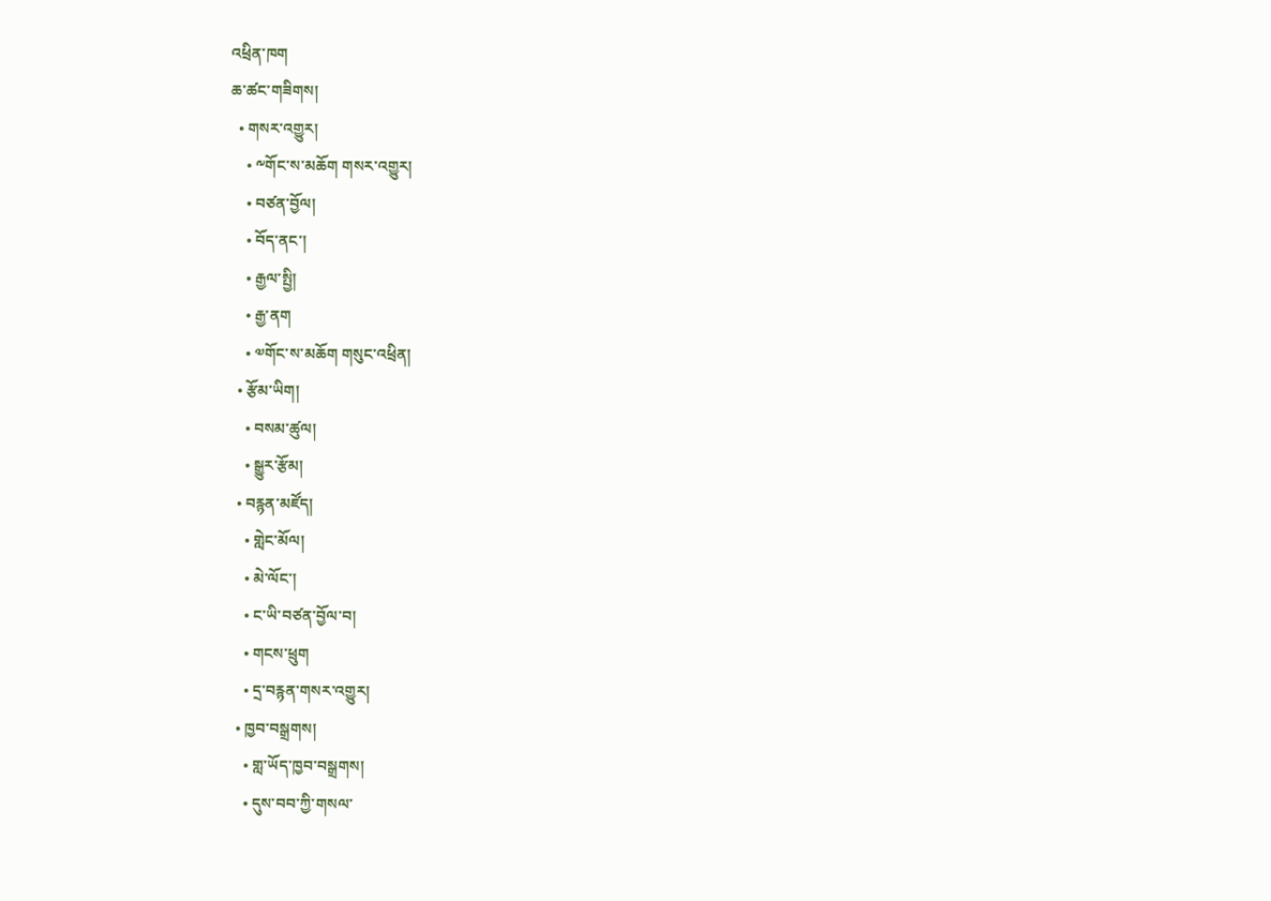འཕྲིན་ཁག
ཆ་ཚང་གཟིགས།
  • གསར་འགྱུར།
    • ༸གོང་ས་མཆོག གསར་འགྱུར།
    • བཙན་བྱོལ།
    • བོད་ནང་།
    • རྒྱལ་སྤྱི།
    • རྒྱ་ནག
    • ༧གོང་ས་མཆོག གསུང་འཕྲིན།
  • རྩོམ་ཡིག།
    • བསམ་ཚུལ།
    • སྒྱུར་རྩོམ།
  • བརྙན་མཛོད།
    • གླེང་མོལ།
    • མེ་ལོང་།
    • ང་ཡི་བཙན་བྱོལ་བ།
    • གངས་ཕྲུག
    • དྲ་བརྙན་གསར་འགྱུར།
  • ཁྱབ་བསྒྲགས།
    • གླ་ཡོད་ཁྱབ་བསྒྲགས།
    • དུས་བབ་ཀྱི་གསལ་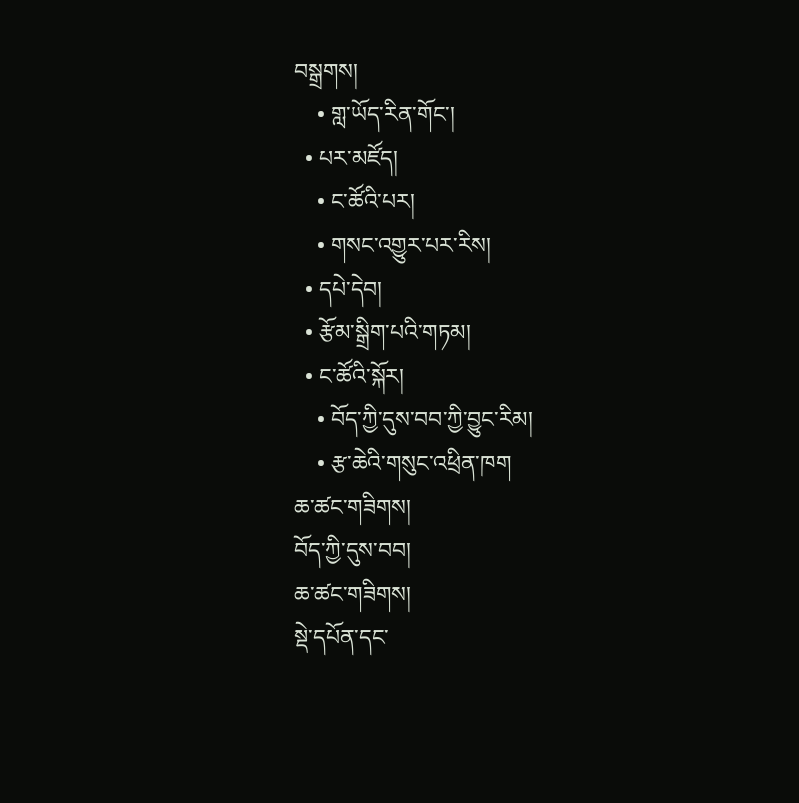བསྒྲགས།
    • གླ་ཡོད་རིན་གོང་།
  • པར་མཛོད།
    • ང་ཚོའི་པར།
    • གསང་འགྱུར་པར་རིས།
  • དཔེ་དེབ།
  • རྩོམ་སྒྲིག་པའི་གཏམ།
  • ང་ཚོའི་སྐོར།
    • བོད་ཀྱི་དུས་བབ་ཀྱི་བྱུང་རིམ།
    • རྩ་ཆེའི་གསུང་འཕྲིན་ཁག
ཆ་ཚང་གཟིགས།
བོད་ཀྱི་དུས་བབ།
ཆ་ཚང་གཟིགས།
སྡེ་དཔོན་དང་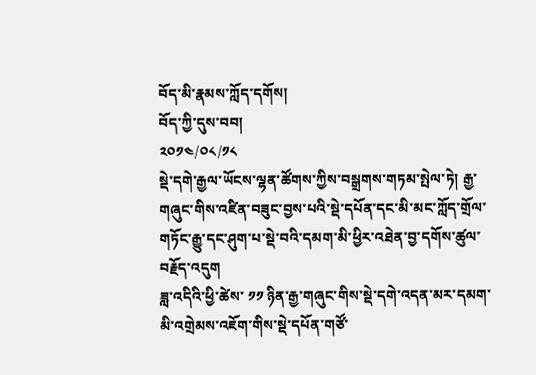བོད་མི་རྣམས་ཀློད་དགོས།
བོད་ཀྱི་དུས་བབ།
༢༠༡༤/༠༨/༡༨
སྡེ་དགེ་རྒྱལ་ཡོངས་ལྷན་ཚོགས་ཀྱིས་བསྒྲགས་གཏམ་སྤེལ་ཏེ། རྒྱ་གཞུང་གིས་འཛིན་བཟུང་བྱས་པའི་སྡེ་དཔོན་དང་མི་མང་ཀློད་གྲོལ་གཏོང་རྒྱུ་དང་ཤུག་པ་སྡེ་བའི་དམག་མི་ཕྱིར་འཐེན་བྱ་དགོས་ཚུལ་བརྗོད་འདུག
ཟླ་འདིའི་ཕྱི་ཚེས་ ༡༡ ཉིན་རྒྱ་གཞུང་གིས་སྡེ་དགེ་འདན་མར་དམག་མི་འགྲེམས་འཇོག་གིས་སྡེ་དཔོན་གཙོ་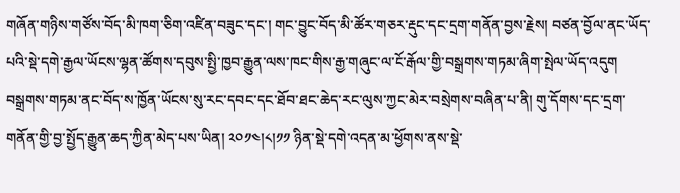གཞོན་གཉིས་གཙོས་བོད་མི་ཁག་ཅིག་འཛིན་བཟུང་དང་། གང་བྱུང་བོད་མི་ཚོར་གཅར་རྡུང་དང་དྲག་གནོན་བྱས་རྗེས། བཙན་བྱོལ་ནང་ཡོད་པའི་སྡེ་དགེ་རྒྱལ་ཡོངས་ལྷན་ཚོགས་དབུས་སྤྱི་ཁྱབ་རྒྱུན་ལས་ཁང་གིས་རྒྱ་གཞུང་ལ་ངོ་རྒོལ་གྱི་བསྒྲགས་གཏམ་ཞིག་སྤེལ་ཡོད་འདུག བསྒྲགས་གཏམ་ནང་བོད་ས་ཁྱོན་ཡོངས་སུ་རང་དབང་དང་ཐོབ་ཐང་ཆེད་རང་ལུས་ཀྱང་མེར་བསྲེགས་བཞིན་པ་ནི། གུ་དོགས་དང་དྲག་གནོན་གྱི་བྱ་སྤྱོད་རྒྱུན་ཆད་ཀྱིན་མེད་པས་ཡིན། ༢༠༡༤།༨།༡༡ ཉིན་སྡེ་དགེ་འདན་མ་ཕྱོགས་ནས་སྡེ་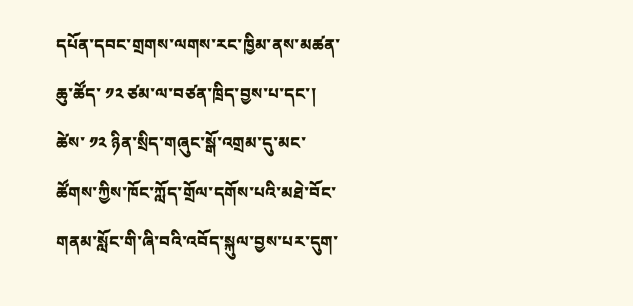དཔོན་དབང་གྲགས་ལགས་རང་ཁྱིམ་ནས་མཚན་ཆུ་ཚོད་ ༡༢ ཙམ་ལ་བཙན་ཁྲིད་བྱས་པ་དང་། ཚེས་ ༡༢ ཉིན་སྲིད་གཞུང་སྒོ་འགྲམ་དུ་མང་ཚོགས་ཀྱིས་ཁོང་ཀློད་གྲོལ་དགོས་པའི་མཐེ་བོང་གནམ་སློང་གི་ཞི་བའི་འབོད་སྐུལ་བྱས་པར་དུག་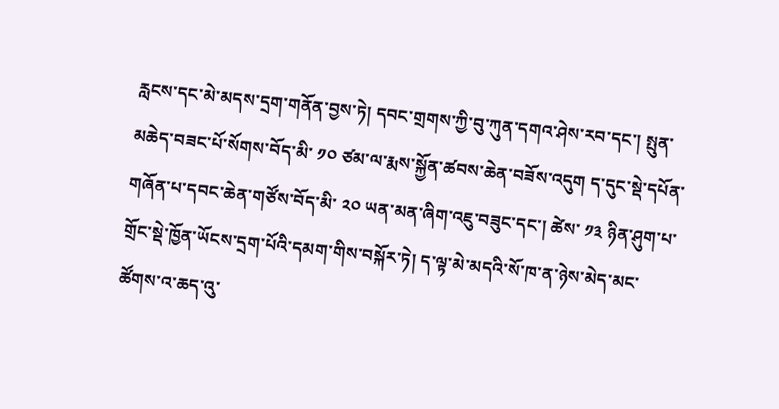རླངས་དང་མེ་མདས་དྲག་གནོན་བྱས་ཏེ། དབང་གྲགས་ཀྱི་བུ་ཀུན་དགའ་ཤེས་རབ་དང་། སྤུན་མཆེད་བཟང་པོ་སོགས་བོད་མི་ ༡༠ ཙམ་ལ་རྨས་སྐྱོན་ཚབས་ཆེན་བཟོས་འདུག ད་དུང་སྡེ་དཔོན་གཞོན་པ་དབང་ཆེན་གཙོས་བོད་མི་ ༢༠ ཡན་མན་ཞིག་འཇུ་བཟུང་དང་། ཚེས་ ༡༣ ཉིན་ཤུག་པ་གྲོང་སྡེ་ཁྱོན་ཡོངས་དྲག་པོའི་དམག་གིས་བསྐོར་ཏེ། ད་ལྟ་མེ་མདའི་སོ་ཁ་ན་ཉེས་མེད་མང་ཚོགས་འ་ཆད་འུ་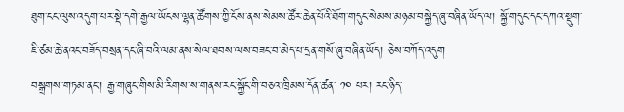ཐུག་ངང་ལུས་འདུག་པར་སྡེ་དགེ་རྒྱལ་ཡོངས་ལྷན་ཚོགས་ཀྱི་ངོས་ནས་སེམས་ཚོར་ཆེན་པོའི་ཐོག་གདུང་སེམས་མཉམ་བསྐྱེད་ཞུ་བཞིན་ཡོད་ལ། སྐྱོ་གདུང་དང་དཀའ་སྡུག་ཇི་ཙམ་ཆེ་ནའང་བཟོད་བསྲན་དང་ཞི་བའི་ལམ་ནས་སེལ་ཐབས་ལས་བཟང་བ་མེད་པ་དྲན་གསོ་ཞུ་བཞིན་ཡོད། ཅེས་བཀོད་འདུག
བསྒྲགས་གཏམ་ནང་། རྒྱ་གཞུང་གིས་མི་རིགས་ས་གནས་རང་སྐྱོང་གི་བཅའ་ཁྲིམས་དོན་ཚན་ ༡༠ པར། རང་ཉིད་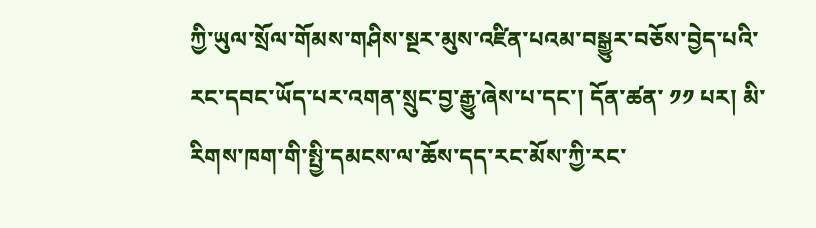ཀྱི་ཡུལ་སྲོལ་གོམས་གཤིས་སྔར་མུས་འཛིན་པའམ་བསྒྱུར་བཅོས་བྱེད་པའི་རང་དབང་ཡོད་པར་འགན་སྲུང་བྱ་རྒྱུ་ཞེས་པ་དང་། དོན་ཚན་ ༡༡ པར། མི་རིགས་ཁག་གི་སྤྱི་དམངས་ལ་ཆོས་དད་རང་མོས་ཀྱི་རང་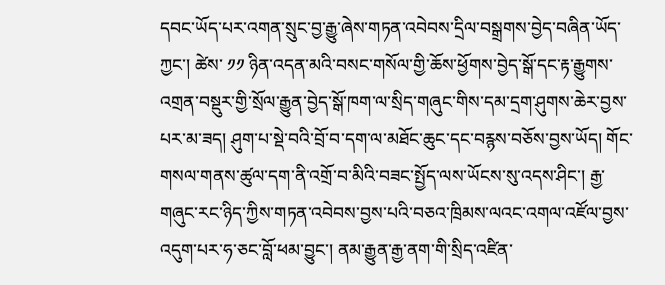དབང་ཡོད་པར་འགན་སྲུང་བྱ་རྒྱུ་ཞེས་གཏན་འབེབས་དྲིལ་བསྒྲགས་བྱེད་བཞིན་ཡོད་ཀྱང་། ཚེས་ ༡༡ ཉིན་འདན་མའི་བསང་གསོལ་གྱི་ཆོས་ཕྱོགས་བྱེད་སྒོ་དང་རྟ་རྒྱུགས་འགྲན་བསྡུར་གྱི་སྲོལ་རྒྱུན་བྱེད་སྒོ་ཁག་ལ་སྲིད་གཞུང་གིས་དམ་དྲག་ཤུགས་ཆེར་བྱས་པར་མ་ཟད། ཤུག་པ་སྡེ་བའི་བྲོ་བ་དག་ལ་མཐོང་ཆུང་དང་བརྙས་བཅོས་བྱས་ཡོད། གོང་གསལ་གནས་ཚུལ་དག་ནི་འགྲོ་བ་མིའི་བཟང་སྤྱོད་ལས་ཡོངས་སུ་འདས་ཤིང་། རྒྱ་གཞུང་རང་ཉིད་ཀྱིས་གཏན་འབེབས་བྱས་པའི་བཅའ་ཁྲིམས་ལའང་འགལ་འཛོལ་བྱས་འདུག་པར་ཧ་ཅང་བློ་ཕམ་བྱུང་། ནམ་རྒྱུན་རྒྱ་ནག་གི་སྲིད་འཛིན་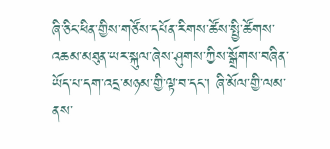ཞི་ཅིང་ཕིན་གྱིས་གཙོས་དཔོན་རིགས་ཚོས་སྤྱི་ཚོགས་འཆམ་མཐུན་ཡར་སྐུལ་ཞེས་ཤུགས་ཀྱིས་སྒྲོགས་བཞིན་ཡོད་པ་དག་འདྲ་མཉམ་གྱི་ལྟ་བ་དང་། ཞི་མོལ་གྱི་ལམ་ནས་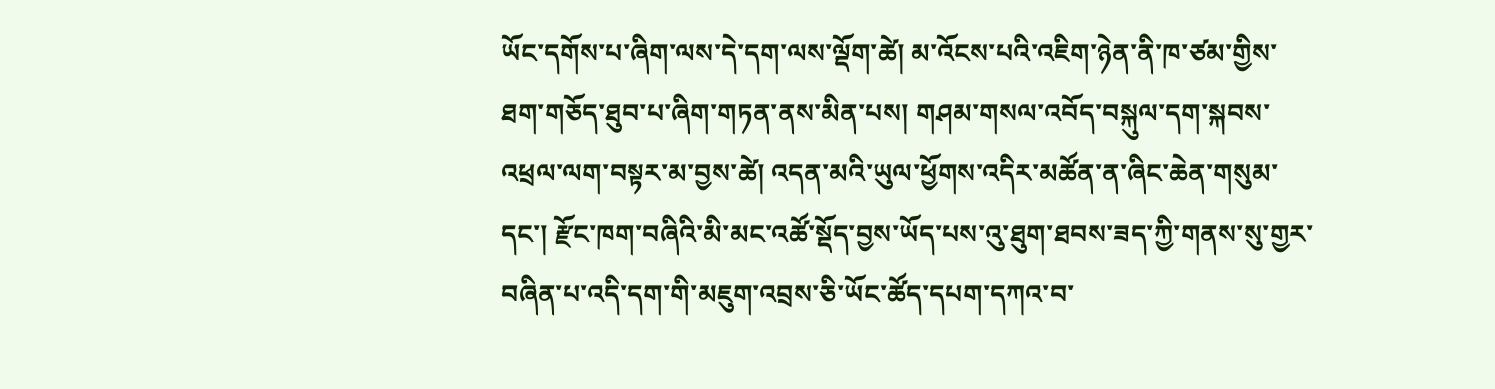ཡོང་དགོས་པ་ཞིག་ལས་དེ་དག་ལས་ལྡོག་ཚེ། མ་འོངས་པའི་འཇིག་ཉེན་ནི་ཁ་ཙམ་གྱིས་ཐག་གཅོད་ཐུབ་པ་ཞིག་གཏན་ནས་མིན་པས། གཤམ་གསལ་འབོད་བསྐུལ་དག་སྐབས་འཕྲལ་ལག་བསྟར་མ་བྱས་ཚེ། འདན་མའི་ཡུལ་ཕྱོགས་འདིར་མཚོན་ན་ཞིང་ཆེན་གསུམ་དང་། རྫོང་ཁག་བཞིའི་མི་མང་འཚོ་སྡོད་བྱས་ཡོད་པས་འུ་ཐུག་ཐབས་ཟད་ཀྱི་གནས་སུ་གྱར་བཞིན་པ་འདི་དག་གི་མཇུག་འབྲས་ཅི་ཡོང་ཚོད་དཔག་དཀའ་བ་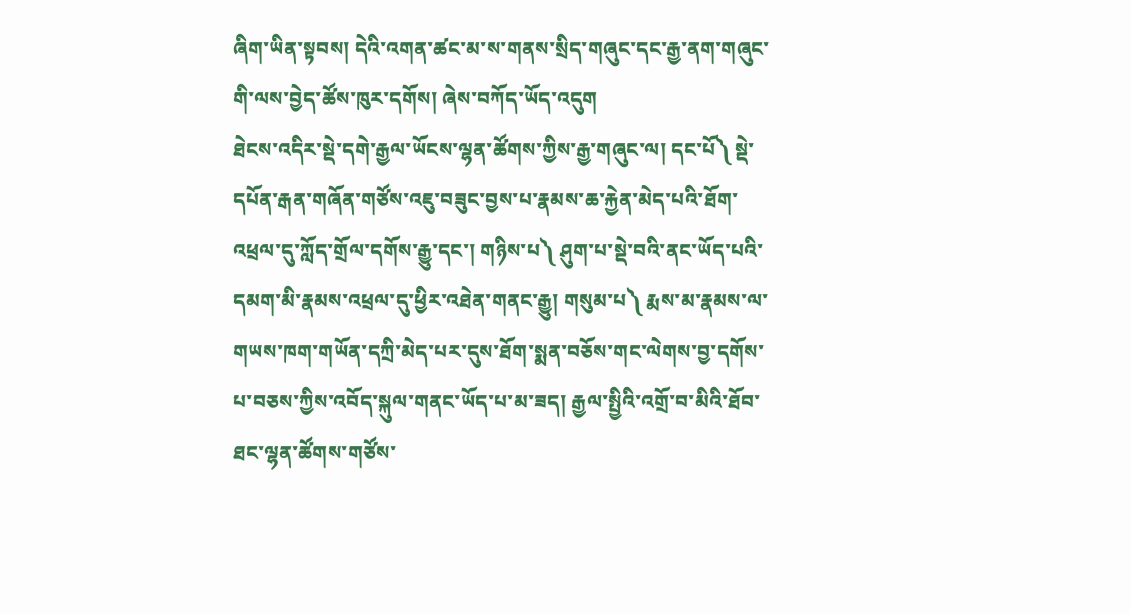ཞིག་ཡིན་སྟབས། དེའི་འགན་ཚང་མ་ས་གནས་སྲིད་གཞུང་དང་རྒྱ་ནག་གཞུང་གི་ལས་བྱེད་ཚོས་ཁུར་དགོས། ཞེས་བཀོད་ཡོད་འདུག
ཐེངས་འདིར་སྡེ་དགེ་རྒྱལ་ཡོངས་ལྷན་ཚོགས་ཀྱིས་རྒྱ་གཞུང་ལ། དང་པོ༽ སྡེ་དཔོན་རྒན་གཞོན་གཙོས་འཇུ་བཟུང་བྱས་པ་རྣམས་ཆ་རྐྱེན་མེད་པའི་ཐོག་འཕྲལ་དུ་ཀློད་གྲོལ་དགོས་རྒྱུ་དང་། གཉིས་པ༽ ཤུག་པ་སྡེ་བའི་ནང་ཡོད་པའི་དམག་མི་རྣམས་འཕྲལ་དུ་ཕྱིར་འཐེན་གནང་རྒྱུ། གསུམ་པ༽ རྨས་མ་རྣམས་ལ་གཡས་ཁག་གཡོན་དཀྲི་མེད་པར་དུས་ཐོག་སྨན་བཅོས་གང་ལེགས་བྱ་དགོས་པ་བཅས་ཀྱིས་འབོད་སྐུལ་གནང་ཡོད་པ་མ་ཟད། རྒྱལ་སྤྱིའི་འགྲོ་བ་མིའི་ཐོབ་ཐང་ལྷན་ཚོགས་གཙོས་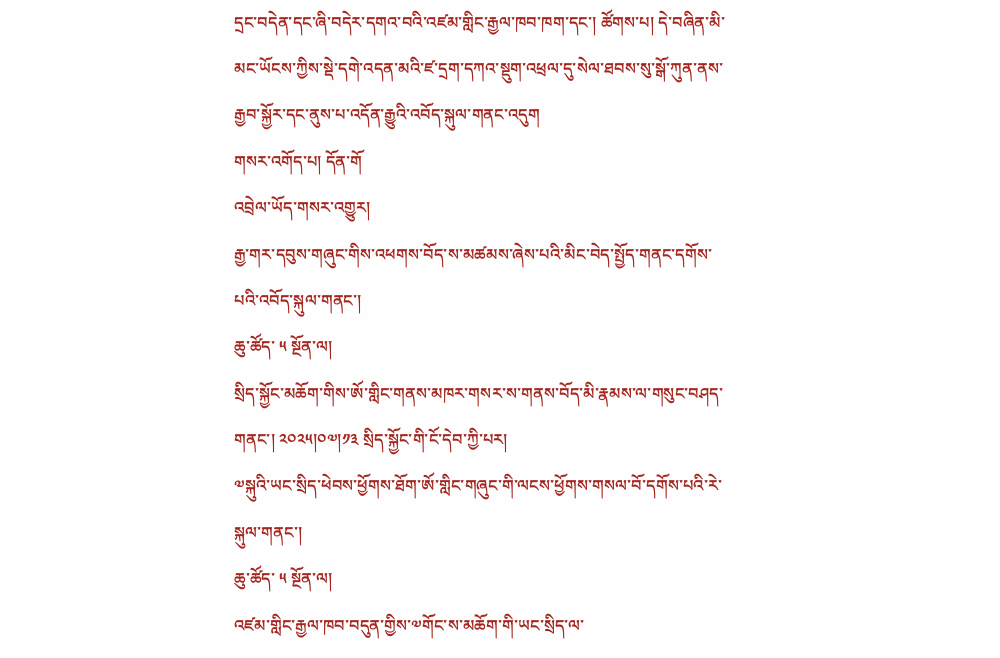དྲང་བདེན་དང་ཞི་བདེར་དགའ་བའི་འཛམ་གླིང་རྒྱལ་ཁབ་ཁག་དང་། ཚོགས་པ། དེ་བཞིན་མི་མང་ཡོངས་ཀྱིས་སྡེ་དགེ་འདན་མའི་ཛ་དྲག་དཀའ་སྡུག་འཕྲལ་དུ་སེལ་ཐབས་སུ་སྒོ་ཀུན་ནས་རྒྱབ་སྐྱོར་དང་ནུས་པ་འདོན་རྒྱུའི་འབོད་སྐུལ་གནང་འདུག
གསར་འགོད་པ། དོན་གོ
འབྲེལ་ཡོད་གསར་འགྱུར།
རྒྱ་གར་དབུས་གཞུང་གིས་འཕགས་བོད་ས་མཚམས་ཞེས་པའི་མིང་བེད་སྤྱོད་གནང་དགོས་པའི་འབོད་སྐུལ་གནང་།
ཆུ་ཚོད་ ༥ སྔོན་ལ།
སྲིད་སྐྱོང་མཆོག་གིས་ཨོ་གླིང་གནས་མཁར་གསར་ས་གནས་བོད་མི་རྣམས་ལ་གསུང་བཤད་གནང་། ༢༠༢༥།༠༧།༡༣ སྲིད་སྐྱོང་གི་ངོ་དེབ་ཀྱི་པར།
༧སྐུའི་ཡང་སྲིད་ཕེབས་ཕྱོགས་ཐོག་ཨོ་གླིང་གཞུང་གི་ལངས་ཕྱོགས་གསལ་བོ་དགོས་པའི་རེ་སྐུལ་གནང་།
ཆུ་ཚོད་ ༥ སྔོན་ལ།
འཛམ་གླིང་རྒྱལ་ཁབ་བདུན་གྱིས་༧གོང་ས་མཆོག་གི་ཡང་སྲིད་ལ་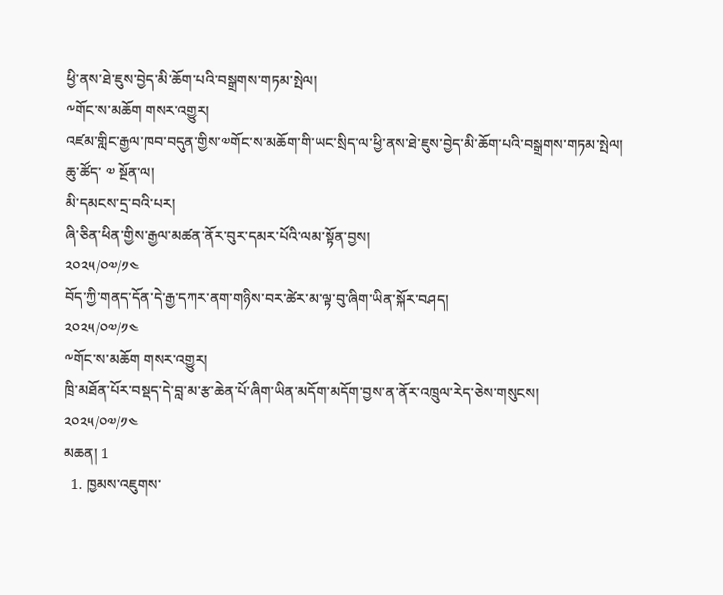ཕྱི་ནས་ཐེ་ཇུས་བྱེད་མི་ཆོག་པའི་བསྒྲགས་གཏམ་སྤེལ།
༸གོང་ས་མཆོག གསར་འགྱུར།
འཛམ་གླིང་རྒྱལ་ཁབ་བདུན་གྱིས་༧གོང་ས་མཆོག་གི་ཡང་སྲིད་ལ་ཕྱི་ནས་ཐེ་ཇུས་བྱེད་མི་ཆོག་པའི་བསྒྲགས་གཏམ་སྤེལ།
ཆུ་ཚོད་ ༧ སྔོན་ལ།
མི་དམངས་དྲ་བའི་པར།
ཞི་ཅིན་ཕིན་གྱིས་རྒྱལ་མཚན་ནོར་བུར་དམར་པོའི་ལམ་སྟོན་བྱས།
༢༠༢༥/༠༧/༡༤
བོད་ཀྱི་གནད་དོན་དེ་རྒྱ་དཀར་ནག་གཉིས་བར་ཚེར་མ་ལྟ་བུ་ཞིག་ཡིན་སྐོར་བཤད།
༢༠༢༥/༠༧/༡༤
༸གོང་ས་མཆོག གསར་འགྱུར།
ཁྲི་མཐོན་པོར་བསྡད་དེ་བླ་མ་རྩ་ཆེན་པོ་ཞིག་ཡིན་མདོག་མདོག་བྱས་ན་ནོར་འཁྲུལ་རེད་ཅེས་གསུངས།
༢༠༢༥/༠༧/༡༤
མཆན། 1
  1. ཁྱམས་འཇུགས་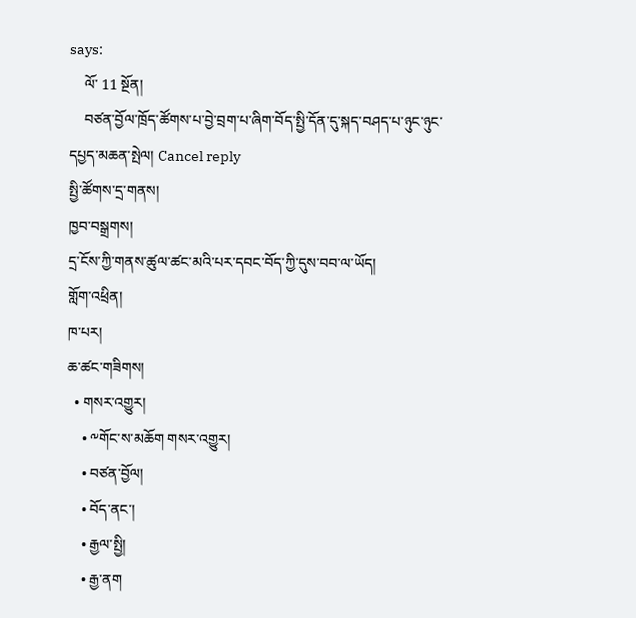says:
    ལོ་ 11 སྔོན།
    བཙན་བྱོལ་ཁྲོད་ཚོགས་པ་བྱེ་བྲག་པ་ཞིག་བོད་སྤྱི་དོན་དུ་སྐད་བཤད་པ་ཉུང་ཉུང་
དཔྱད་མཆན་སྤེལ། Cancel reply
སྤྱི་ཚོགས་དྲ་གནས།
ཁྱབ་བསྒྲགས།
དྲ་ངོས་ཀྱི་གནས་ཚུལ་ཚང་མའི་པར་དབང་བོད་ཀྱི་དུས་བབ་ལ་ཡོད།
གློག་འཕྲིན།
ཁ་པར།
ཆ་ཚང་གཟིགས།
  • གསར་འགྱུར།
    • ༸གོང་ས་མཆོག གསར་འགྱུར།
    • བཙན་བྱོལ།
    • བོད་ནང་།
    • རྒྱལ་སྤྱི།
    • རྒྱ་ནག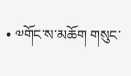• ༧གོང་ས་མཆོག གསུང་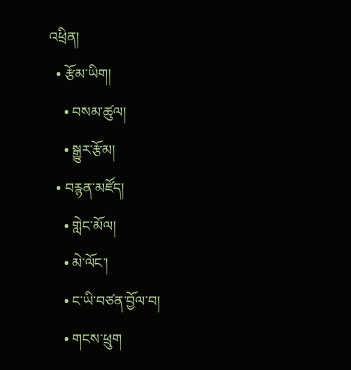འཕྲིན།
  • རྩོམ་ཡིག།
    • བསམ་ཚུལ།
    • སྒྱུར་རྩོམ།
  • བརྙན་མཛོད།
    • གླེང་མོལ།
    • མེ་ལོང་།
    • ང་ཡི་བཙན་བྱོལ་བ།
    • གངས་ཕྲུག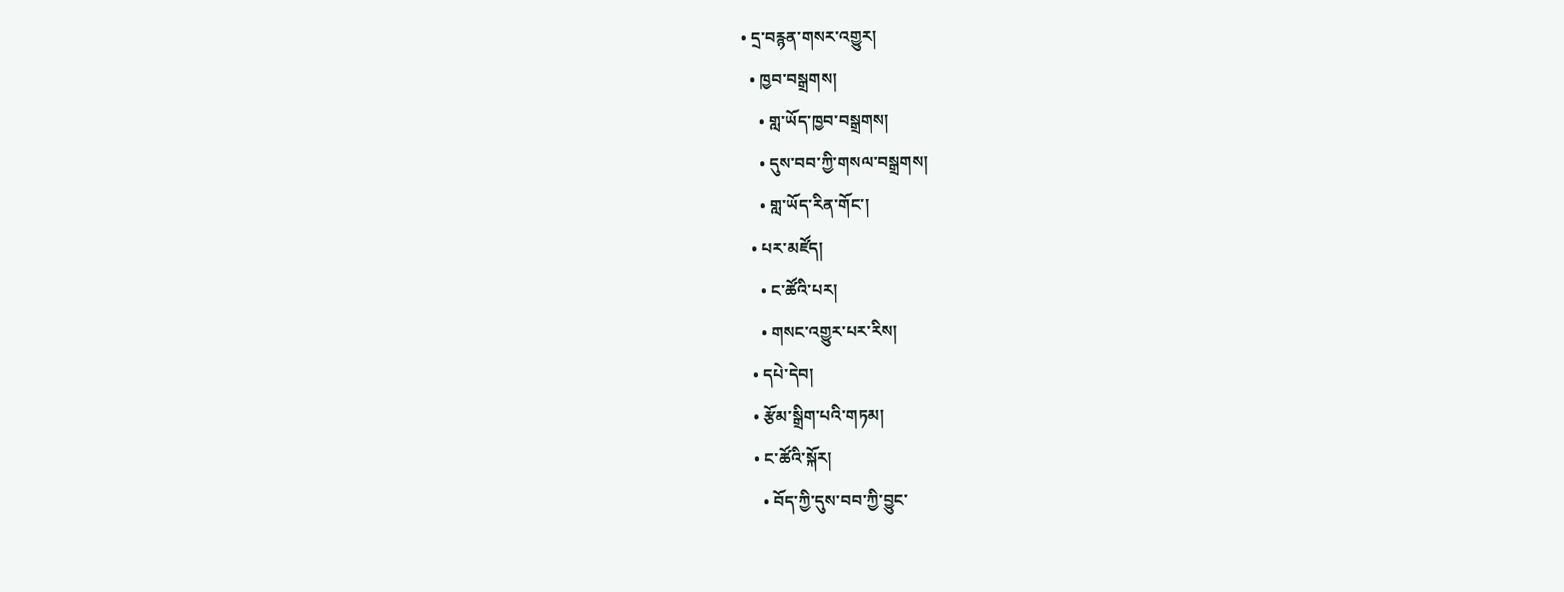• དྲ་བརྙན་གསར་འགྱུར།
  • ཁྱབ་བསྒྲགས།
    • གླ་ཡོད་ཁྱབ་བསྒྲགས།
    • དུས་བབ་ཀྱི་གསལ་བསྒྲགས།
    • གླ་ཡོད་རིན་གོང་།
  • པར་མཛོད།
    • ང་ཚོའི་པར།
    • གསང་འགྱུར་པར་རིས།
  • དཔེ་དེབ།
  • རྩོམ་སྒྲིག་པའི་གཏམ།
  • ང་ཚོའི་སྐོར།
    • བོད་ཀྱི་དུས་བབ་ཀྱི་བྱུང་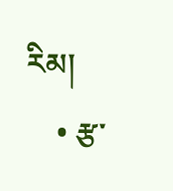རིམ།
    • རྩ་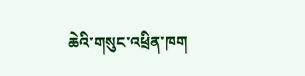ཆེའི་གསུང་འཕྲིན་ཁག